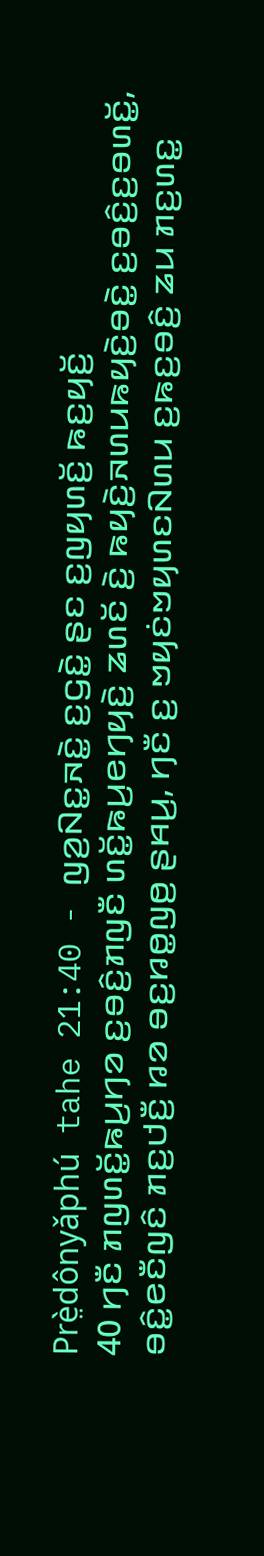Prè̤dônyǎphú tahe 21:40 - ꤜꤤ꤬ꤡꤢ꤭ꤏꤢꤧ꤭ ꤢ꤬ꤞꤢꤧ꤭ ꤔꤢ ꤢ꤬ꤜꤟꤛꤢꤩ꤬ ꤒꤢ꤬ꤟꤢꤩ꤬
40 ꤚꤢꤪ ꤊꤜꤛꤢꤩ꤭ꤒꤣ꤬ꤚꤤ ꤢ꤬ꤋꤢꤨ꤬ꤊꤜꤢꤪ ꤛꤢꤩ꤭ꤒꤣ꤬ꤕꤚꤟꤢꤧ꤬ ꤘꤛꤢꤩ ꤢꤧ꤬ ꤒꤟꤢꤧ꤬ꤏꤛꤣꤒꤟꤢꤧ꤬ꤋꤢꤧ꤭ ꤢ꤬ꤋꤢꤨ꤬ꤢ꤬ꤋꤛꤢꤩ꤭, ꤋꤢꤨ꤭ꤕꤢꤪꤜꤢꤨ ꤊꤢ꤬ꤓꤢꤪ꤬ ꤙꤤ ꤋꤢ꤬ꤙꤥ꤭ꤜꤥ꤬ ꤔꤌꤣ꤬, ꤚꤢꤪ ꤢ꤬ ꤠꤟꤢꤦꤠꤟꤛꤢꤡꤛꤣ ꤢ꤬ꤒꤢ꤬ꤋꤢꤨ꤬ ꤘꤣ ꤊꤢ꤬ꤛꤢ꤭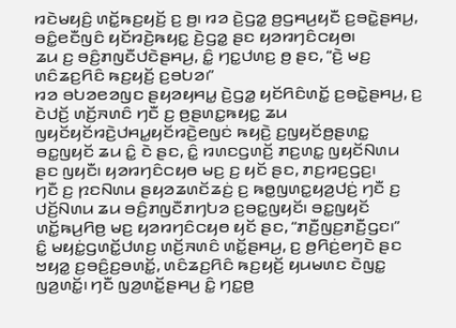ꤙꤢꤧꤗꤟꤢꤨ꤬ ꤛꤢꤩ꤭ꤒꤢ꤬ꤟꤢꤩ꤬ ꤢ꤬ ꤥ꤬꤯ ꤙꤤ ꤢꤧ꤬ꤞꤤ꤭ ꤥ꤬ꤞꤌꤣ꤬ꤟꤢꤪ ꤢ꤬ꤋꤢꤧ꤭ꤔꤌꤣ꤬, ꤋꤢꤨ꤭ꤕꤢꤪꤜꤢꤨ ꤟꤢꤩꤙꤢꤧ꤬ꤒꤟꤢ꤭ ꤢꤧ꤬ꤞꤤ꤭ ꤔꤢ ꤟꤤꤙꤚꤢꤨꤍꤟꤥ꤯
ꤘꤣ ꤢ꤬ ꤋꤢꤨ꤬ꤊꤜꤢꤪꤓꤢꤧꤔꤌꤣ꤬, ꤢꤨ꤭ ꤚꤢ꤭ꤓꤛꤢ꤬ ꤥ꤬ ꤔꤢ, “ꤢꤧ꤬ ꤗꤢ꤬ ꤛꤢꤨꤘꤢ꤬ꤖꤢꤨ ꤒꤢ꤬ꤟꤢꤩ꤬ ꤢ꤬ꤋꤝꤤ꤯”
ꤙꤤ ꤋꤝꤤꤕꤤꤜꤢ ꤔꤟꤤꤟꤌꤣ꤭ ꤢꤧ꤬ꤞꤤ꤭ ꤟꤢꤩꤖꤢꤨꤛꤢꤩ꤭ ꤢ꤬ꤋꤢꤧ꤭ꤔꤌꤣ꤬, ꤢ꤬ ꤢꤧꤓꤢꤩ꤬ ꤛꤢꤩ꤬ꤏꤛꤢꤨ ꤚꤢꤪ ꤢ꤬ ꤥ꤬ꤔꤛꤢ꤭ꤒꤟꤢ꤭ ꤘꤣ ꤜꤟꤢꤩꤟꤢꤩꤙꤢꤧ꤬ꤓꤌꤣ꤭ꤟꤢꤩꤙꤢꤧ꤬ꤕꤜꤢꤦ ꤒꤟꤢꤧ꤬ ꤢ꤬ꤜꤟꤢꤩꤥ꤬ꤔꤛꤢ꤭ ꤋꤢ꤭ꤜꤟꤢꤩ ꤘꤣ ꤢꤨ꤭ ꤢꤧ ꤔꤢ, ꤢꤨ꤭ ꤙꤛꤢꤞꤛꤢꤩ꤬ ꤊꤢ꤬ꤛꤢ꤭ ꤜꤟꤢꤩꤡꤛꤣ ꤔꤢ ꤜꤟꤢꤪ꤯ ꤟꤤꤙꤚꤢꤨꤍꤟꤥ ꤗꤢ꤬ ꤢ꤬ ꤟꤢꤩ ꤔꤢ, ꤊꤢ꤬ꤙꤢ꤬ꤞꤢ꤬꤯
ꤚꤢꤪ ꤢ꤬ ꤐꤢꤡꤛꤣ ꤔꤟꤤꤘꤛꤢꤩꤘꤢꤦ꤬ ꤢ꤬ ꤒꤥ꤭ꤜꤛꤢ꤭ꤟꤤ꤬ꤓꤢꤦ꤬ ꤚꤢꤪ ꤢ꤬ ꤓꤢꤩ꤬ꤡꤛꤣ ꤘꤣ ꤋꤢꤨ꤬ꤊꤜꤢꤪꤊꤚꤝꤤ ꤢ꤬ꤋꤢ꤭ꤜꤟꤢꤩ꤯ ꤋꤢ꤭ꤜꤟꤢꤩ ꤛꤢꤩ꤭ꤒꤣ꤬ꤖꤥ꤬ ꤗꤢ꤬ ꤟꤤꤙꤚꤢꤨꤍꤟꤥ ꤟꤢꤩ ꤔꤢ, “ꤊꤢꤪ꤬ꤜꤢ꤬ꤊꤢꤪ꤬ꤞꤢ꤯”
ꤢꤨ꤭ ꤗꤟꤢꤦ꤭ꤞꤛꤢꤩ꤭ꤓꤛꤢ꤬ ꤛꤢꤩ꤬ꤏꤛꤢꤨ ꤛꤢꤩ꤭ꤔꤌꤣ꤬, ꤢ꤬ ꤥ꤬ꤖꤢꤦ꤬ꤕꤚꤢꤧ ꤔꤢ ꤠꤟꤤ꤭ ꤢ꤬ꤋꤢꤨ꤬ꤢ꤬ꤋꤛꤢꤩ꤭, ꤛꤢꤨꤘꤢ꤬ꤖꤢꤨ ꤒꤢ꤬ꤟꤢꤩ꤬ ꤟꤣꤗꤛꤢ ꤢꤧꤜꤢ꤭ ꤜꤤ꤬ꤛꤢꤩ꤭꤯ ꤚꤢꤪ ꤜꤤ꤬ꤛꤢꤩ꤭ꤔꤌꤣ꤬ ꤢꤨ꤭ ꤚꤢ꤭ꤥ꤬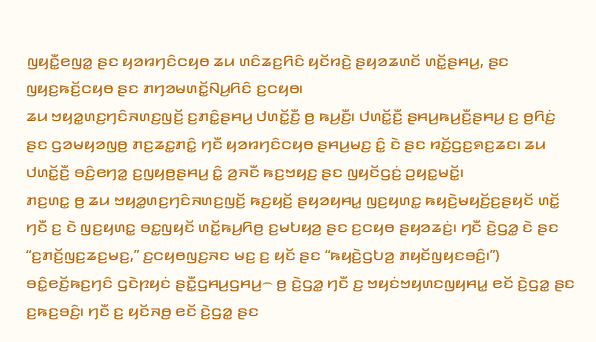ꤜꤟꤢꤪ꤭ꤕꤜꤤ꤭ ꤔꤢ ꤟꤤꤙꤚꤢꤨꤍꤟꤥ ꤘꤣ ꤛꤢꤨꤘꤢ꤬ꤖꤢꤨ ꤟꤢꤩꤙꤢꤧ꤬ ꤔꤟꤤꤘꤛꤢꤩ ꤛꤢꤩ꤭ꤔꤌꤣ꤬, ꤔꤢ ꤜꤟꤢ꤬ꤒꤢꤩ꤬ꤍꤟꤥ ꤔꤢ ꤊꤚꤤꤗꤛꤢꤩ꤭ꤡꤣ꤬ꤖꤢꤨ ꤢ꤬ꤍꤟꤥ꤯
ꤘꤣ ꤠꤟꤤ꤭ꤛꤢ꤬ꤚꤢꤨꤏꤛꤢ꤬ꤜꤢꤩ꤬ ꤢ꤬ꤊꤢꤨ꤭ꤔꤌꤣ꤬ ꤓꤛꤢꤩ꤭ꤢꤪ꤬ ꤥ꤬ ꤒꤣ꤬ꤢꤪ꤬꤯ ꤓꤛꤢꤩ꤭ꤢꤪ꤬ ꤔꤌꤣ꤬ꤒꤣ꤬ꤢꤪ꤬ꤔꤌꤣ꤬ ꤢ꤬ ꤥ꤬ꤖꤢꤦ꤬ ꤔꤢ ꤞꤤꤗꤟꤤꤜꤥ꤬ ꤊꤢ꤬ꤘꤢ꤭ꤊꤢꤨ꤭ ꤚꤢꤪ ꤟꤤꤙꤚꤢꤨꤍꤟꤥ ꤔꤌꤣ꤬ꤗꤢ꤬ ꤢꤨ꤭ ꤢꤧ ꤔꤢ ꤙꤢꤩ꤬ꤞꤢ꤬ꤎꤢ꤬ꤘꤢ꤯ ꤘꤣ ꤓꤛꤢꤩ꤭ꤢꤪ꤬ ꤋꤢꤨ꤬ꤕꤚꤤ꤭ ꤢ꤬ꤜꤟꤥ꤬ꤔꤌꤣ꤬ ꤢꤨ꤭ ꤤ꤬ꤏꤢꤪ ꤒꤢ꤬ꤠꤟꤢ꤬ ꤔꤢ ꤜꤟꤢꤩꤞꤢꤦ꤬ ꤑꤟꤢ꤭ꤗꤢꤩ꤭꤯
ꤊꤢ꤬ꤛꤢ꤭ ꤥ꤬ ꤘꤣ ꤠꤟꤤ꤭ꤛꤢ꤬ꤚꤢꤨꤏꤛꤢ꤬ꤜꤢꤩ꤬ ꤒꤢ꤬ꤟꤢꤩ꤬ ꤔꤟꤤꤟꤌꤣ꤭ ꤜꤢ꤬ꤟꤛꤢ꤭ ꤒꤟꤢꤧ꤬ꤗꤟꤢꤩ꤬ꤢ꤬ꤔꤟꤢꤩ ꤛꤢꤩ꤭ ꤚꤢꤪ ꤢ꤬ ꤢꤧ ꤜꤢ꤬ꤟꤛꤢ꤭ ꤋꤢ꤭ꤜꤟꤢꤩ ꤛꤢꤩ꤭ꤒꤣ꤬ꤖꤥ꤬ ꤢ꤬ꤗꤝꤟꤤ꤬ ꤔꤢ ꤢ꤬ꤍꤟꤥ ꤔꤟꤤꤘꤢꤦ꤬꤯ ꤚꤢꤪ ꤢꤧ꤬ꤞꤤ꤭ ꤢꤧ ꤔꤢ “ꤢ꤬ꤊꤢꤩ꤬ꤜꤢ꤬ꤘꤢ꤬ꤗꤢ꤬,” ꤢ꤬ꤍꤟꤥꤜꤢ꤬ꤏꤢ ꤗꤢ꤬ ꤢ꤬ ꤟꤢꤩ ꤔꤢ “ꤒꤟꤢꤧ꤬ꤞꤝꤤ꤬ ꤊꤟꤢꤩꤜꤟꤢꤋꤢꤨ꤬꤯”)
ꤋꤢꤨ꤭ꤕꤢꤩ꤬ꤒꤢ꤬ꤚꤢꤨ ꤞꤢꤧꤐꤟꤢꤦ ꤔꤢꤪ꤭ꤞꤌꤣ꤬ꤞꤌꤣ꤬꤮ ꤥ꤬ ꤢꤧ꤬ꤞꤤ꤭ ꤚꤢꤪ ꤢ꤬ ꤠꤟꤢꤦꤠꤟꤛꤢꤜꤟꤌꤣ꤭ ꤕꤢꤩ ꤢꤧ꤬ꤞꤤ꤭ ꤔꤢ ꤢ꤬ꤒꤢ꤬ꤋꤢꤨ꤬꤯ ꤚꤢꤪ ꤢ꤬ ꤟꤢꤩꤏꤥ꤬ ꤕꤢꤩ ꤢꤧ꤬ꤞꤤ꤭ ꤔꤢ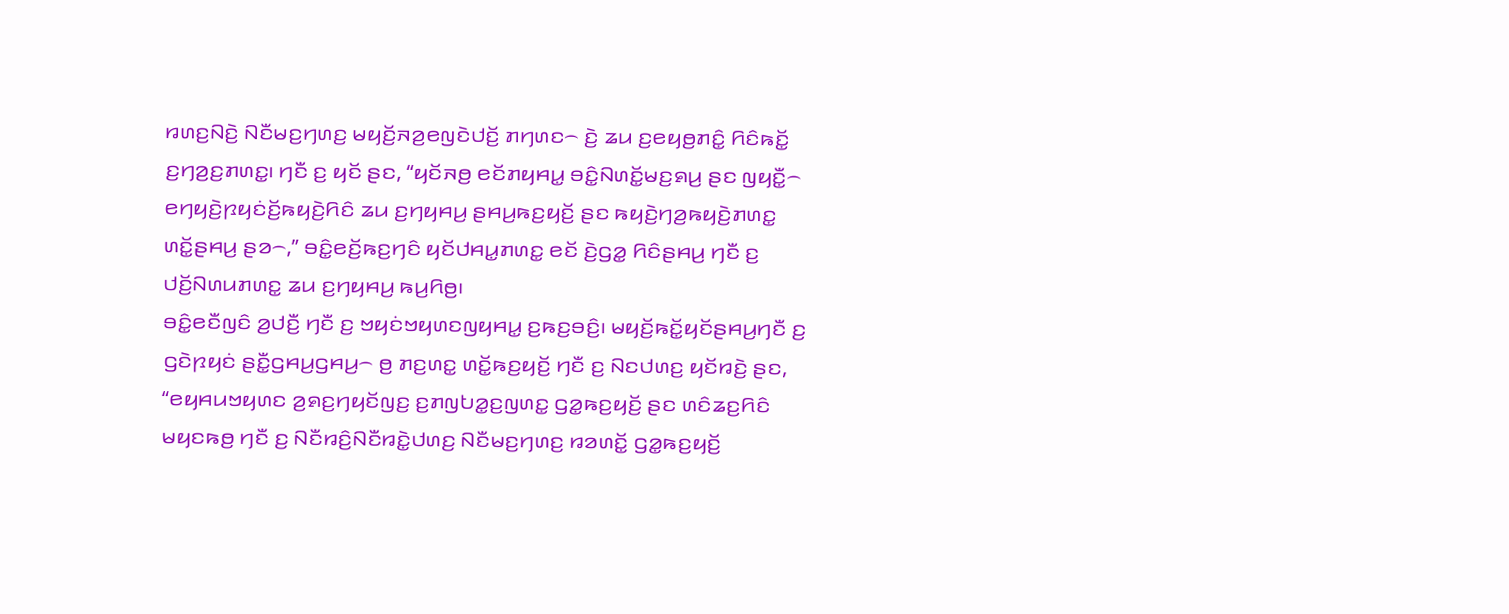ꤙꤛꤢ꤬ꤡꤢꤧ꤬ ꤡꤢꤪꤗꤢ꤬ꤚꤛꤢ꤬ ꤗꤟꤢꤩ꤬ꤏꤤ꤬ꤕꤜꤢꤧꤓꤢꤩ꤬ ꤊꤚꤛꤢ꤮ ꤢꤧ꤬ ꤘꤣ ꤢ꤬ꤕꤟꤥ꤬ꤊꤢꤨ꤭ ꤖꤢꤨꤒꤢꤩ꤭ ꤢ꤬ꤚꤤ꤬ꤢ꤬ꤊꤛꤢ꤭꤯ ꤚꤢꤪ ꤢ꤬ ꤟꤢꤩ ꤔꤢ, “ꤟꤢꤩꤏꤥ꤬ ꤕꤢꤩꤊꤟꤌꤣ꤭ ꤋꤢꤨ꤭ꤡꤛꤢꤩ꤭ꤗꤢ꤬ꤎꤣ꤬ ꤔꤢ ꤜꤟꤢꤪ꤭꤮ ꤕꤚꤟꤢꤧ꤬ꤐꤟꤢꤦꤢꤩ꤬ꤒꤟꤢꤧ꤬ꤖꤢꤨ ꤘꤣ ꤢ꤬ꤚꤟꤌꤣ꤬ ꤔꤌꤣ꤬ꤒꤢ꤬ꤟꤢꤩ꤬ ꤔꤢ ꤒꤟꤢꤧ꤬ꤚꤤ꤬ꤒꤟꤢꤧ꤬ꤊꤛꤢ꤭ ꤛꤢꤩ꤭ꤔꤌꤣ꤬ ꤔꤤ꤮,” ꤋꤢꤨ꤭ꤕꤢꤩ꤬ꤒꤢ꤬ꤚꤢꤨ ꤟꤢꤩꤓꤌꤣ꤭ꤊꤛꤢ꤭ ꤕꤢꤩ ꤢꤧ꤬ꤞꤤ꤭ ꤖꤢꤨꤔꤌꤣ꤬ ꤚꤢꤪ ꤢ꤬ ꤓꤢꤩ꤬ꤡꤛꤣꤊꤛꤢ꤭ ꤘꤣ ꤢ꤬ꤚꤟꤌꤣ꤬ ꤒꤣ꤬ꤖꤥ꤬꤯
ꤋꤢꤨ꤭ꤕꤢꤪꤜꤢꤨ ꤤ꤬ꤓꤢꤪ꤬ ꤚꤢꤪ ꤢ꤬ ꤠꤟꤢꤦꤠꤟꤛꤢꤜꤟꤌꤣ꤭ ꤢ꤬ꤒꤢ꤬ꤋꤢꤨ꤬꤯ ꤗꤟꤢꤩ꤬ꤒꤢꤩ꤭ꤟꤢꤩꤔꤌꤣ꤬ꤚꤢꤪ ꤢ꤬ ꤞꤢꤧꤐꤟꤢꤦ ꤔꤢꤪ꤭ꤞꤌꤣ꤬ꤞꤌꤣ꤬꤮ ꤥ꤬ ꤊꤢ꤬ꤛꤢ꤭ ꤛꤢꤩ꤭ꤒꤢ꤬ꤟꤢꤩ꤬ ꤚꤢꤪ ꤢ꤬ ꤡꤢꤓꤛꤢ꤬ ꤟꤢꤩꤙꤢꤧ꤬ ꤔꤢ, “ꤕꤟꤌꤣꤠꤟꤛꤢ ꤤ꤬ꤎꤢ꤬ꤚꤟꤢꤩꤜꤢ꤬ ꤢ꤬ꤊꤜꤝꤤ꤭ꤢ꤬ꤜꤛꤢ꤭ ꤞꤤ꤭ꤒꤢ꤬ꤟꤢꤩ꤬ ꤔꤢ ꤛꤢꤨꤘꤢ꤬ꤖꤢꤨ ꤗꤟꤢꤒꤥ꤬ ꤚꤢꤪ ꤢ꤬ ꤡꤢꤪꤙꤢꤨ꤬ꤡꤢꤪꤙꤢꤧ꤭ꤓꤛꤢ꤬ ꤡꤢꤪꤗꤢ꤬ꤚꤛꤢ꤬ ꤙꤤꤛꤢꤩ꤭ ꤞꤤ꤭ꤒꤢ꤬ꤟꤢꤩ꤬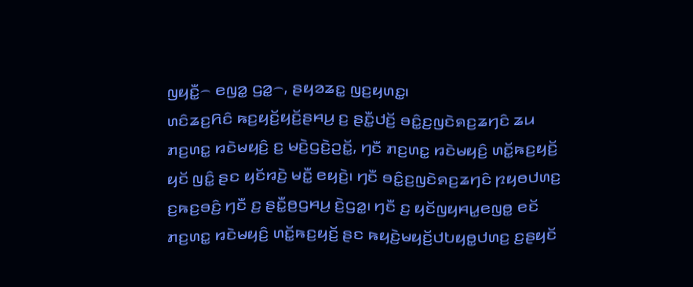ꤜꤟꤢꤪ꤭꤮ ꤕꤜꤤ꤭ ꤞꤤ꤭꤮, ꤔꤟꤤꤘꤢ꤭ ꤜꤢ꤬ꤟꤛꤢ꤭꤯
ꤛꤢꤨꤘꤢ꤬ꤖꤢꤨ ꤒꤢ꤬ꤟꤢꤩ꤬ꤟꤢꤩ꤬ꤔꤌꤣ꤬ ꤢ꤬ ꤔꤢꤪ꤭ꤓꤢꤩ꤬ ꤋꤢꤨ꤭ꤢ꤬ꤜꤢꤧꤎꤢ꤬ꤘꤚꤢꤨ ꤘꤣ ꤊꤢ꤬ꤛꤢ꤭ ꤙꤢꤧꤗꤟꤢꤨ꤬ ꤢ꤬ ꤗꤢꤧ꤬ꤞꤢꤧ꤬ꤑꤢꤩ꤭, ꤚꤢꤪ ꤊꤢ꤬ꤛꤢ꤭ ꤙꤢꤧꤗꤟꤢꤨ꤬ ꤛꤢꤩ꤭ꤒꤢ꤬ꤟꤢꤩ꤬ ꤟꤢꤩ ꤜꤢꤨ꤭ ꤔꤢ ꤟꤢꤩꤙꤢꤧ꤬ ꤗꤢꤪ꤭ ꤕꤟꤢꤧ꤬꤯ ꤚꤢꤪ ꤋꤢꤨ꤭ꤢ꤬ꤜꤢꤧꤎꤢ꤬ꤘꤚꤢꤨ ꤐꤟꤥꤓꤛꤢ꤬ ꤢ꤬ꤒꤢ꤬ꤋꤢꤨ꤬ ꤚꤢꤪ ꤢ꤬ ꤔꤢꤪ꤭ꤥ꤬ꤞꤌꤣ꤬ ꤢꤧ꤬ꤞꤤ꤭꤯ ꤚꤢꤪ ꤢ꤬ ꤟꤢꤩꤜꤟꤌꤣ꤭ꤕꤜꤥ꤭ ꤕꤢꤩ ꤊꤢ꤬ꤛꤢ꤭ ꤙꤢꤧꤗꤟꤢꤨ꤬ ꤛꤢꤩ꤭ꤒꤢ꤬ꤟꤢꤩ꤬ ꤔꤢ ꤒꤟꤢꤧ꤬ꤗꤟꤢꤩ꤬ꤓꤝꤟꤥ꤭ꤓꤛꤢ꤬ ꤢ꤬ꤔꤟꤢꤩ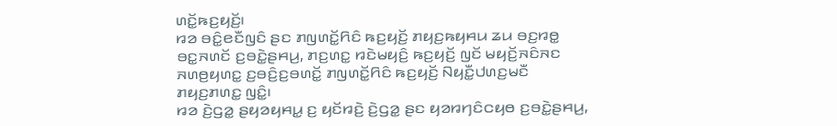ꤛꤢꤩ꤭ꤒꤢ꤬ꤟꤢꤩ꤬꤯
ꤙꤤ ꤋꤢꤨ꤭ꤕꤢꤪꤜꤢꤨ ꤔꤢ ꤊꤜꤛꤢꤩ꤭ꤖꤢꤨ ꤒꤢ꤬ꤟꤢꤩ꤬ ꤊꤟꤢ꤬ꤒꤟꤌꤣ ꤘꤣ ꤋꤢ꤬ꤙꤥ꤭ ꤋꤢ꤭ꤏꤛꤢꤩ ꤢ꤬ꤋꤢꤧ꤭ꤔꤌꤣ꤬, ꤊꤢ꤬ꤛꤢ꤭ ꤙꤢꤧꤗꤟꤢꤨ꤬ ꤒꤢ꤬ꤟꤢꤩ꤬ ꤜꤢꤩ ꤗꤟꤢꤩ꤬ꤏꤢꤨꤏꤢ ꤏꤛꤥ꤬ꤟꤛꤢ꤭ ꤢ꤬ꤋꤢꤨ꤬ꤢ꤬ꤋꤛꤢꤩ꤭ ꤊꤜꤛꤢꤩ꤭ꤖꤢꤨ ꤒꤢ꤬ꤟꤢꤩ꤬ ꤡꤟꤢꤪ꤭ꤓꤛꤢ꤬ꤗꤢꤪ ꤊꤟꤢ꤬ꤊꤛꤢ꤭ ꤜꤢꤨ꤭꤯
ꤙꤤ ꤢꤧ꤬ꤞꤤ꤭ ꤔꤟꤤꤟꤌꤣ꤭ ꤢ꤬ ꤟꤢꤩꤙꤢꤧ꤬ ꤢꤧ꤬ꤞꤤ꤭ ꤔꤢ ꤟꤤꤙꤚꤢꤨꤍꤟꤥ ꤢ꤬ꤋꤢꤧ꤭ꤔꤌꤣ꤬,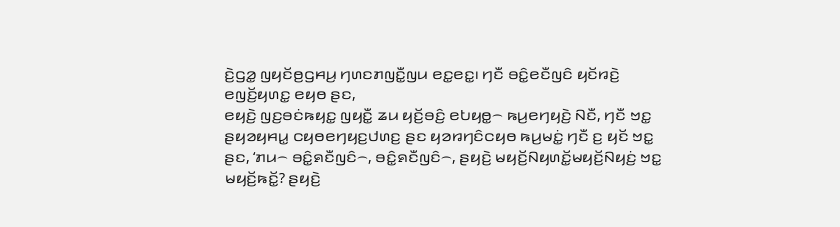ꤢꤧ꤬ꤞꤤ꤭ ꤜꤟꤢꤩꤥ꤬ꤞꤌꤣ꤬ ꤚꤛꤢꤊꤜꤢꤪ꤭ꤜꤣ ꤕꤢ꤭ꤕꤢ꤭꤯ ꤚꤢꤪ ꤋꤢꤨ꤭ꤕꤢꤪꤜꤢꤨ ꤟꤢꤩꤙꤢꤧ꤬ ꤕꤜꤢꤩ꤬ꤟꤛꤢ꤭ ꤕꤟꤥ ꤔꤢ,
ꤕꤟꤢꤧ꤬ ꤜꤢ꤬ꤋꤢꤦꤒꤟꤢ꤭ ꤜꤟꤢꤪ꤭ ꤘꤣ ꤟꤢꤩ꤬ꤋꤢꤨ꤬ ꤕꤝꤟꤥ꤭꤮ ꤒꤣ꤬ꤕꤚꤟꤢꤧ꤬ ꤡꤢꤪ, ꤚꤢꤪ ꤠꤢ꤭ ꤔꤟꤤꤟꤌꤣ꤭ ꤍꤟꤥꤕꤚꤟꤢ꤬ꤓꤛꤢ꤬ ꤔꤢ ꤟꤤꤙꤚꤢꤨꤍꤟꤥ ꤒꤣ꤬ꤗꤢꤦ꤭ ꤚꤢꤪ ꤢ꤬ ꤟꤢꤩ ꤠꤢ꤭ ꤔꤢ, ‘ꤊꤣ꤮ ꤋꤢꤨ꤭ꤎꤢꤪꤜꤢꤨ꤮, ꤋꤢꤨ꤭ꤎꤢꤪꤜꤢꤨ꤮, ꤔꤟꤢꤧ꤬ ꤗꤟꤢꤩ꤬ꤡꤟꤛꤢꤩ꤭ꤗꤟꤢꤩ꤬ꤡꤟꤢꤦ꤬ ꤠꤢ꤭ ꤗꤟꤢꤩ꤬ꤒꤢꤩ꤭? ꤔꤟꤢꤧ꤬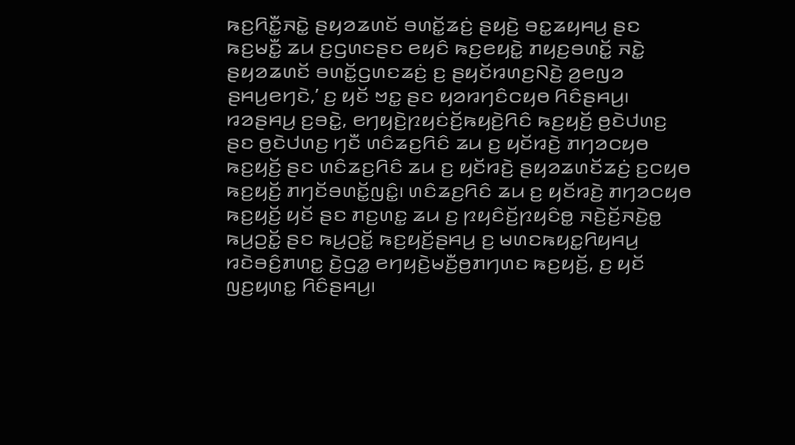ꤒꤢ꤬ꤖꤢꤪ꤭ꤏꤢꤧ꤭ ꤔꤟꤤꤘꤛꤢꤩ ꤋꤛꤢꤩ꤭ꤘꤢꤦ꤬ ꤔꤟꤢꤧ꤬ ꤋꤢ꤭ꤘꤟꤌꤣ꤬ ꤔꤢ ꤒꤢ꤬ꤗꤢꤪ꤭ ꤘꤣ ꤢ꤬ꤞꤛꤢꤔꤢ ꤕꤟꤢꤨ ꤒꤢ꤬ꤕꤟꤢꤧ꤭ ꤊꤟꤢ꤬ꤋꤛꤢꤩ꤭ ꤏꤢꤧ꤭ ꤔꤟꤤꤘꤛꤢꤩ ꤋꤛꤢꤩ꤭ꤞꤛꤢꤘꤢꤦ꤬ ꤢ꤬ ꤔꤟꤢꤩꤙꤛꤢ꤬ꤡꤢꤧ꤬ ꤤ꤬ꤕꤜꤤ ꤔꤌꤣ꤬ꤕꤚꤢꤧ,’ ꤢ꤬ ꤟꤢꤩ ꤠꤢ꤭ ꤔꤢ ꤟꤤꤙꤚꤢꤨꤍꤟꤥ ꤖꤢꤨꤔꤌꤣ꤬꤯
ꤙꤤꤔꤌꤣ꤬ ꤢ꤬ꤋꤢꤧ꤭, ꤕꤚꤟꤢꤧ꤬ꤐꤟꤢꤦꤢꤩ꤬ꤒꤟꤢꤧ꤬ꤖꤢꤨ ꤒꤢ꤬ꤟꤢꤩ꤬ ꤥ꤬ꤢꤧꤓꤛꤢ꤬ ꤔꤢ ꤥ꤬ꤢꤧꤓꤛꤢ꤬ ꤚꤢꤪ ꤛꤢꤨꤘꤢ꤬ꤖꤢꤨ ꤘꤣ ꤢ꤬ ꤟꤢꤩꤙꤢꤧ꤬ ꤊꤚꤤꤍꤟꤥ ꤒꤢ꤬ꤟꤢꤩ꤬ ꤔꤢ ꤛꤢꤨꤘꤢ꤬ꤖꤢꤨ ꤘꤣ ꤢ꤬ ꤟꤢꤩꤙꤢꤧ꤬ ꤔꤟꤤꤘꤛꤢꤩꤘꤢꤦ꤬ ꤢ꤬ꤍꤟꤥ ꤒꤢ꤬ꤟꤢꤩ꤬ ꤊꤚꤢꤩꤋꤛꤢꤩ꤭ꤜꤢꤨ꤭꤯ ꤛꤢꤨꤘꤢ꤬ꤖꤢꤨ ꤘꤣ ꤢ꤬ ꤟꤢꤩꤙꤢꤧ꤬ ꤊꤚꤤꤍꤟꤥ ꤒꤢ꤬ꤟꤢꤩ꤬ ꤟꤢꤩ ꤔꤢ ꤊꤢ꤬ꤛꤢ꤭ ꤘꤣ ꤢ꤬ ꤐꤟꤢꤨꤢꤩ꤬ꤐꤟꤢꤨꤥ꤭ ꤏꤢꤧ꤬ꤢꤩ꤬ꤏꤢꤧ꤬ꤥ꤭ ꤒꤣ꤬ꤑꤢꤩ꤭ ꤔꤢ ꤒꤣ꤬ꤑꤢꤩ꤭ ꤒꤢ꤬ꤟꤢꤩ꤬ꤔꤌꤣ꤬ ꤢ꤬ ꤗꤛꤢꤒꤟꤢ꤭ꤖꤟꤌꤣ꤬ ꤙꤢꤧꤋꤢꤨ꤬ꤊꤛꤢ꤭ ꤢꤧ꤬ꤞꤤ꤭ ꤕꤚꤟꤢꤧ꤬ꤗꤢꤪ꤬ꤥ꤬ꤊꤚꤛꤢ ꤒꤢ꤬ꤟꤢꤩ꤬, ꤢ꤬ ꤟꤢꤩ ꤜꤢ꤬ꤟꤛꤢ꤭ ꤖꤢꤨꤔꤌꤣ꤬꤯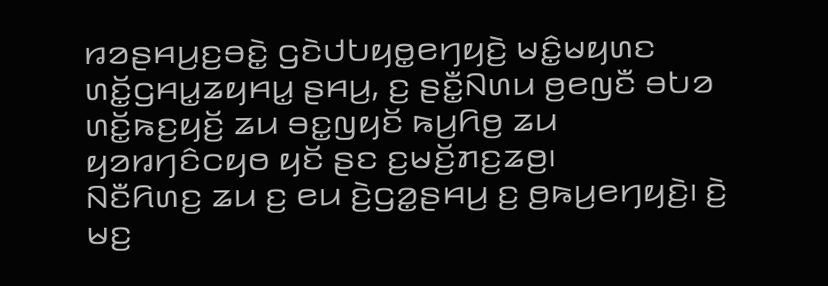ꤙꤤꤔꤌꤣ꤬ꤢ꤬ꤋꤢꤧ꤭ ꤞꤢꤧꤓꤝꤟꤥ꤭ꤕꤚꤟꤢꤧ꤬ ꤗꤢꤨ꤭ꤗꤟꤛꤢ ꤛꤢꤩ꤭ꤞꤌꤣ꤭ꤘꤟꤌꤣ꤭ ꤔꤌꤣ꤬, ꤢ꤬ ꤔꤢꤪ꤭ꤡꤛꤣ ꤥ꤬ꤕꤜꤢꤪ ꤋꤝꤤ ꤛꤢꤩ꤭ꤒꤢ꤬ꤟꤢꤩ꤬ ꤘꤣ ꤋꤢ꤭ꤜꤟꤢꤩ ꤒꤣ꤬ꤖꤥ꤬ ꤘꤣ ꤟꤤꤙꤚꤢꤨꤍꤟꤥ ꤟꤢꤩ ꤔꤢ ꤢ꤬ꤗꤢꤩ꤬ꤊꤢ꤬ꤘꤥ꤬꤯
ꤡꤢꤪꤖꤛꤢ꤬ ꤘꤣ ꤢ꤬ ꤕꤣ ꤢꤧ꤬ꤞꤤ꤭ꤔꤌꤣ꤬ ꤢ꤬ ꤥ꤬ꤒꤣ꤬ꤕꤚꤟꤢꤧ꤬꤯ ꤢꤧ꤬ ꤗꤢ꤬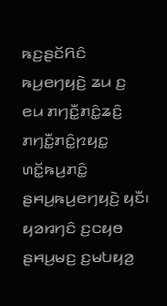ꤒꤢ꤬ꤔꤢꤩꤖꤢꤨ ꤒꤣ꤬ꤕꤚꤟꤢꤧ꤬ ꤘꤣ ꤢ꤬ ꤕꤣ ꤊꤚꤢꤪ꤭ꤊꤢꤨ꤭ꤘꤢꤨ꤬ ꤊꤚꤢꤪ꤭ꤊꤢꤨ꤭ꤐꤟꤢ꤭ ꤛꤢꤩ꤭ꤒꤣ꤬ꤊꤢꤨ꤭ ꤔꤌꤣ꤬ꤒꤣ꤬ꤕꤚꤟꤢꤧ꤬ ꤟꤢꤪ꤯ ꤟꤤꤙꤚꤢꤨ ꤢ꤬ꤍꤟꤥ ꤔꤌꤣ꤬ꤗꤢ꤬ ꤢ꤬ꤗꤝꤟꤤ꤬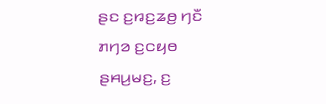ꤔꤢ ꤢ꤬ꤙꤢ꤬ꤘꤥ꤬ ꤚꤢꤪ ꤊꤚꤤ ꤢ꤬ꤍꤟꤥ ꤔꤌꤣ꤬ꤗꤢ꤬, ꤢ꤬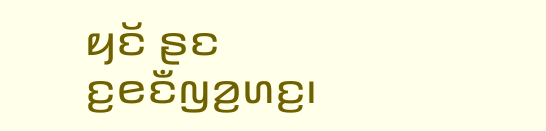ꤟꤢꤩ ꤔꤢ ꤢ꤬ꤕꤢꤪꤜꤤ꤬ꤛꤢ꤬꤯